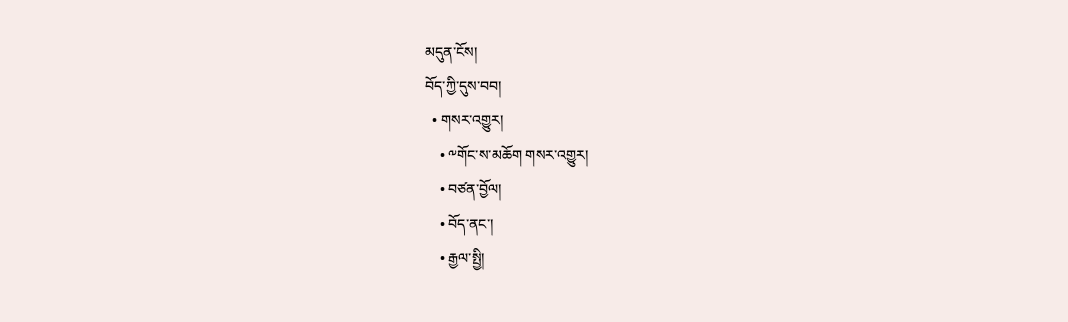མདུན་ངོས།
བོད་ཀྱི་དུས་བབ།
  • གསར་འགྱུར།
    • ༸གོང་ས་མཆོག གསར་འགྱུར།
    • བཙན་བྱོལ།
    • བོད་ནང་།
    • རྒྱལ་སྤྱི།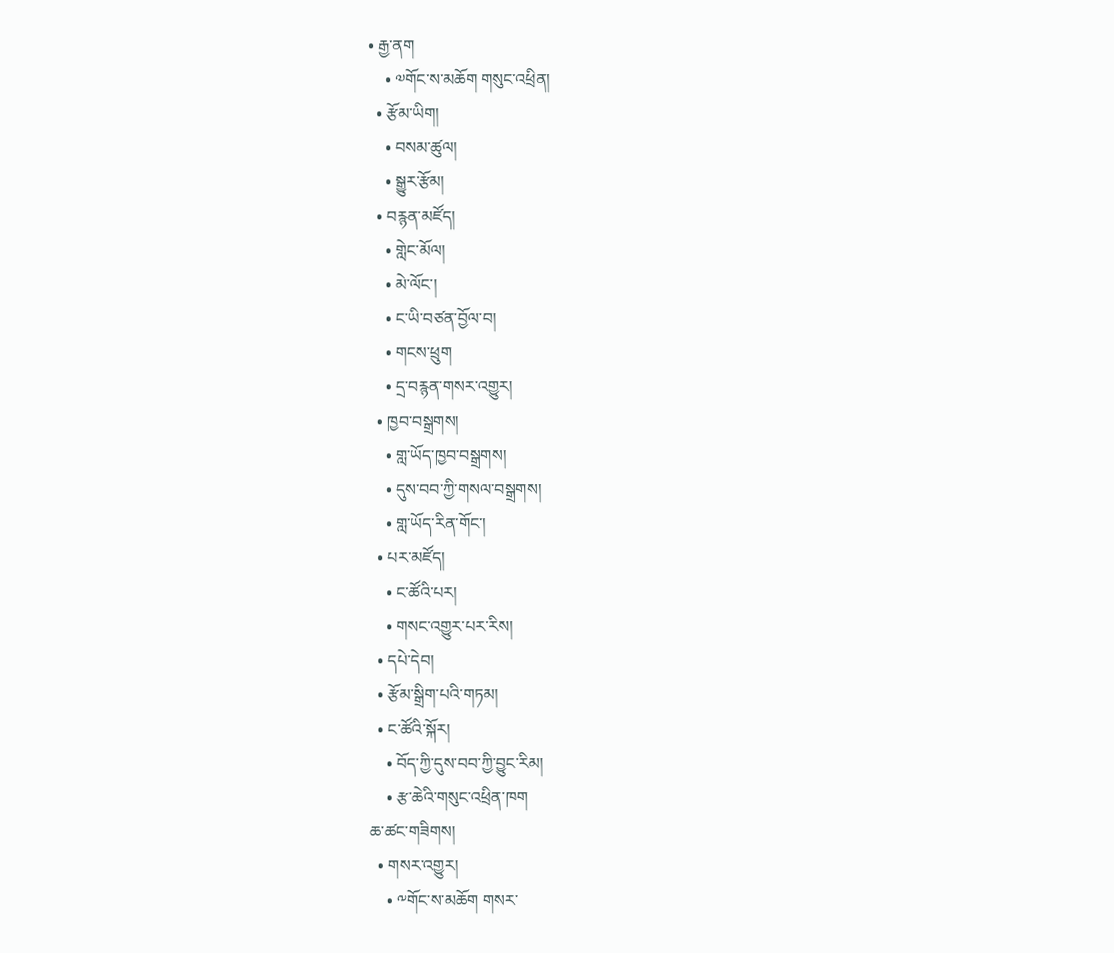• རྒྱ་ནག
    • ༧གོང་ས་མཆོག གསུང་འཕྲིན།
  • རྩོམ་ཡིག།
    • བསམ་ཚུལ།
    • སྒྱུར་རྩོམ།
  • བརྙན་མཛོད།
    • གླེང་མོལ།
    • མེ་ལོང་།
    • ང་ཡི་བཙན་བྱོལ་བ།
    • གངས་ཕྲུག
    • དྲ་བརྙན་གསར་འགྱུར།
  • ཁྱབ་བསྒྲགས།
    • གླ་ཡོད་ཁྱབ་བསྒྲགས།
    • དུས་བབ་ཀྱི་གསལ་བསྒྲགས།
    • གླ་ཡོད་རིན་གོང་།
  • པར་མཛོད།
    • ང་ཚོའི་པར།
    • གསང་འགྱུར་པར་རིས།
  • དཔེ་དེབ།
  • རྩོམ་སྒྲིག་པའི་གཏམ།
  • ང་ཚོའི་སྐོར།
    • བོད་ཀྱི་དུས་བབ་ཀྱི་བྱུང་རིམ།
    • རྩ་ཆེའི་གསུང་འཕྲིན་ཁག
ཆ་ཚང་གཟིགས།
  • གསར་འགྱུར།
    • ༸གོང་ས་མཆོག གསར་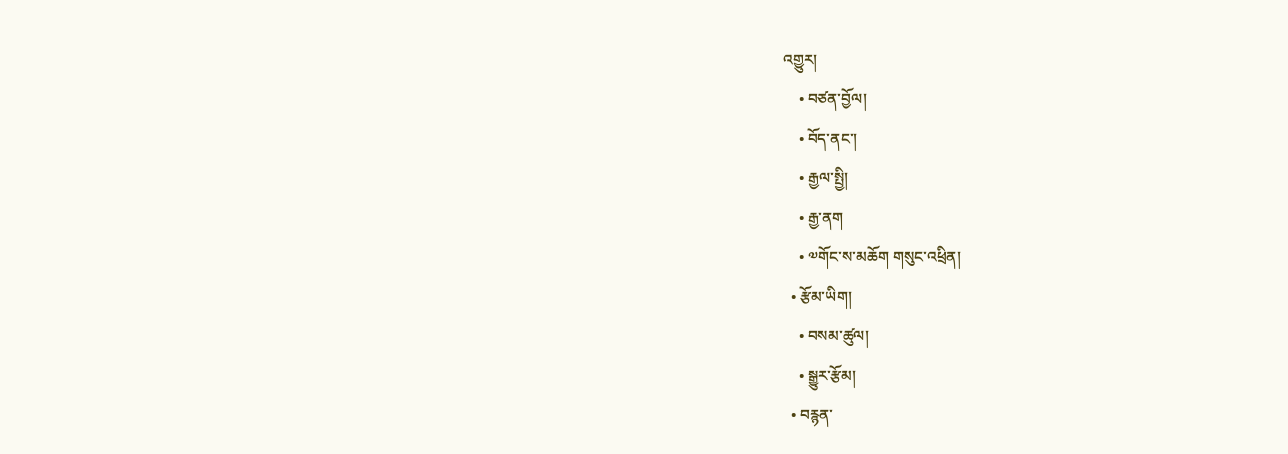འགྱུར།
    • བཙན་བྱོལ།
    • བོད་ནང་།
    • རྒྱལ་སྤྱི།
    • རྒྱ་ནག
    • ༧གོང་ས་མཆོག གསུང་འཕྲིན།
  • རྩོམ་ཡིག།
    • བསམ་ཚུལ།
    • སྒྱུར་རྩོམ།
  • བརྙན་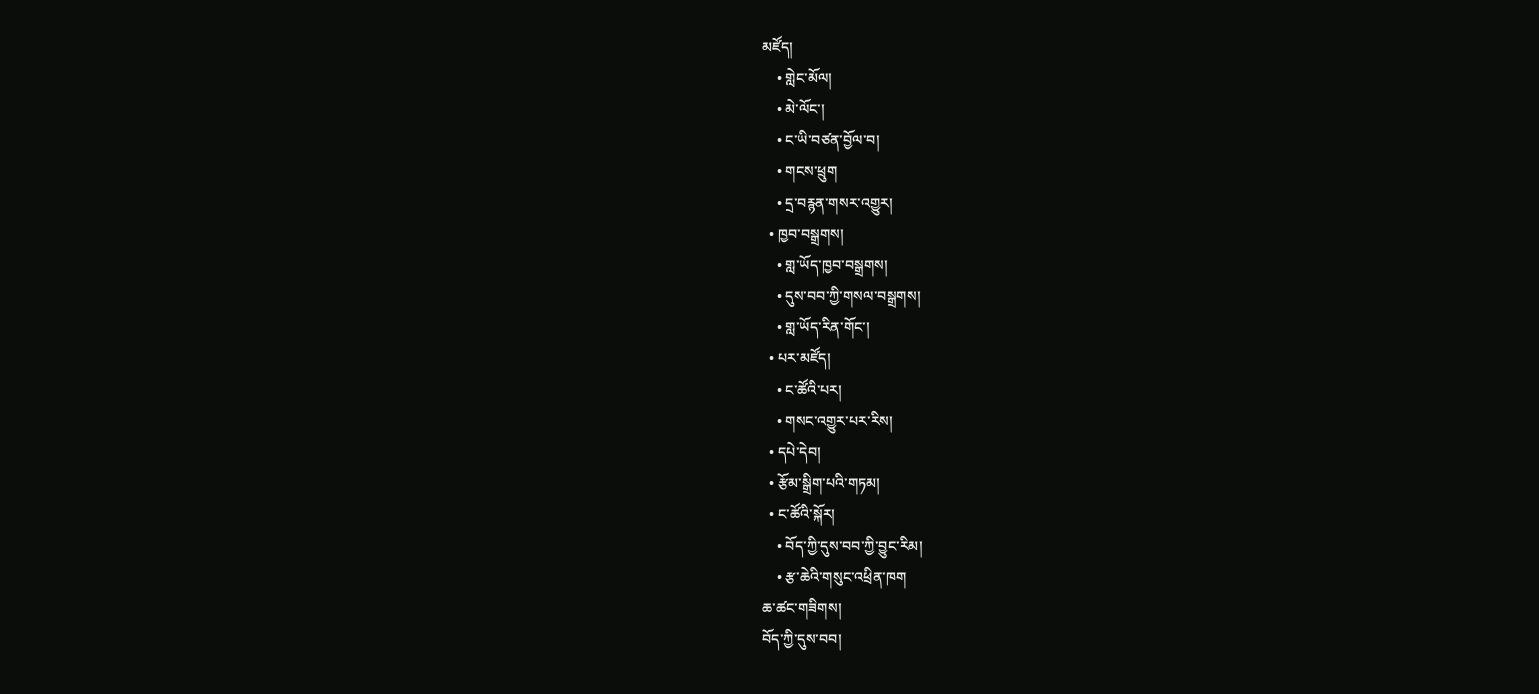མཛོད།
    • གླེང་མོལ།
    • མེ་ལོང་།
    • ང་ཡི་བཙན་བྱོལ་བ།
    • གངས་ཕྲུག
    • དྲ་བརྙན་གསར་འགྱུར།
  • ཁྱབ་བསྒྲགས།
    • གླ་ཡོད་ཁྱབ་བསྒྲགས།
    • དུས་བབ་ཀྱི་གསལ་བསྒྲགས།
    • གླ་ཡོད་རིན་གོང་།
  • པར་མཛོད།
    • ང་ཚོའི་པར།
    • གསང་འགྱུར་པར་རིས།
  • དཔེ་དེབ།
  • རྩོམ་སྒྲིག་པའི་གཏམ།
  • ང་ཚོའི་སྐོར།
    • བོད་ཀྱི་དུས་བབ་ཀྱི་བྱུང་རིམ།
    • རྩ་ཆེའི་གསུང་འཕྲིན་ཁག
ཆ་ཚང་གཟིགས།
བོད་ཀྱི་དུས་བབ།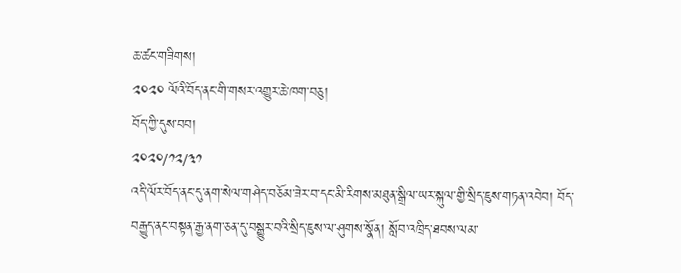ཆ་ཚང་གཟིགས།
༢༠༢༠ ལོའི་བོད་ནང་གི་གསར་འགྱུར་ཆེ་ཁག་བཅུ།
བོད་ཀྱི་དུས་བབ།
༢༠༢༠/༡༢/༣༡
འདི་ལོར་བོད་ནང་དུ་ནག་སེལ་གཤེད་བཅོམ་ཟེར་བ་དང་མི་རིགས་མཐུན་སྒྲིལ་ཡར་སྐུལ་གྱི་སྲིད་ཇུས་གཏན་འབེབ། བོད་བརྒྱུད་ནང་བསྟན་རྒྱ་ནག་ཅན་དུ་བསྒྱུར་བའི་སྲིད་ཇུས་ལ་ཤུགས་སྣོན། སློབ་འཁྲིད་ཐབས་ལམ་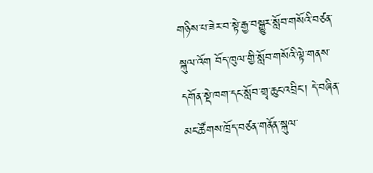གཉིས་པ་ཟེར་བ་སྟེ་རྒྱ་བསྒྱུར་སློབ་གསོའི་བཙན་སྐུལ་འོག བོད་ཁུལ་གྱི་སློབ་གསོའི་ལྟེ་གནས་དགོན་སྡེ་ཁག་དང་སློབ་གྲྭ་ཆུང་འབྲིང་། དེ་བཞིན་མང་ཚོགས་ཁྲོད་བཙན་གནོན་སྐུལ་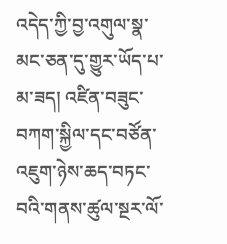འདེད་ཀྱི་བྱ་འགུལ་སྣ་མང་ཅན་དུ་གྱུར་ཡོད་པ་མ་ཟད། འཛིན་བཟུང་བཀག་སྐྱིལ་དང་བཙོན་འཇུག་ཉེས་ཆད་བཏང་བའི་གནས་ཚུལ་སྔར་ལོ་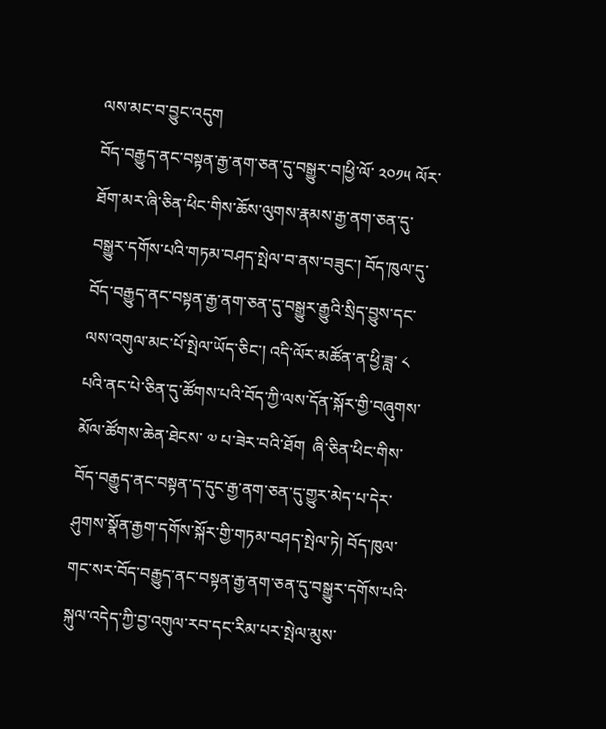ལས་མང་བ་བྱུང་འདུག
བོད་བརྒྱུད་ནང་བསྟན་རྒྱ་ནག་ཅན་དུ་བསྒྱུར་བ།ཕྱི་ལོ་ ༢༠༡༥ ལོར་ཐོག་མར་ཞི་ཅིན་ཕིང་གིས་ཆོས་ལུགས་རྣམས་རྒྱ་ནག་ཅན་དུ་བསྒྱུར་དགོས་པའི་གཏམ་བཤད་སྤེལ་བ་ནས་བཟུང་། བོད་ཁུལ་དུ་བོད་བརྒྱུད་ནང་བསྟན་རྒྱ་ནག་ཅན་དུ་བསྒྱུར་རྒྱུའི་སྲིད་བྱུས་དང་ལས་འགུལ་མང་པོ་སྤེལ་ཡོད་ཅིང་། འདི་ལོར་མཚོན་ན་ཕྱི་ཟླ་ ༨ པའི་ནང་པེ་ཅིན་དུ་ཚོགས་པའི་བོད་ཀྱི་ལས་དོན་སྐོར་གྱི་བཞུགས་མོལ་ཚོགས་ཆེན་ཐེངས་ ༧ པ་ཟེར་བའི་ཐོག  ཞི་ཅིན་ཕིང་གིས་བོད་བརྒྱུད་ནང་བསྟན་ད་དུང་རྒྱ་ནག་ཅན་དུ་གྱུར་མེད་པ་དེར་ཤུགས་སྣོན་རྒྱག་དགོས་སྐོར་གྱི་གཏམ་བཤད་སྤེལ་ཏེ། བོད་ཁུལ་གང་སར་བོད་བརྒྱུད་ནང་བསྟན་རྒྱ་ནག་ཅན་དུ་བསྒྱུར་དགོས་པའི་སྐུལ་འདེད་ཀྱི་བྱ་འགུལ་རབ་དང་རིམ་པར་སྤེལ་མུས་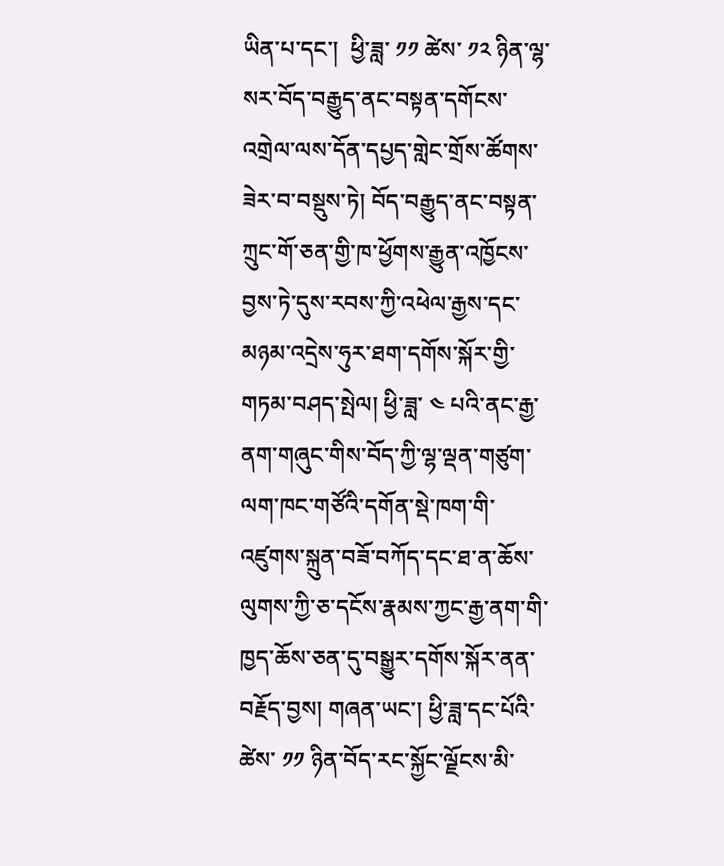ཡིན་པ་དང་།  ཕྱི་ཟླ་ ༡༡ ཚེས་ ༡༢ ཉིན་ལྷ་སར་བོད་བརྒྱུད་ནང་བསྟན་དགོངས་འགྲེལ་ལས་དོན་དཔྱད་གླེང་གྲོས་ཚོགས་ཟེར་བ་བསྡུས་ཏེ། བོད་བརྒྱུད་ནང་བསྟན་ཀྲུང་གོ་ཅན་གྱི་ཁ་ཕྱོགས་རྒྱུན་འཁྱོངས་བྱས་ཏེ་དུས་རབས་ཀྱི་འཕེལ་རྒྱས་དང་མཉམ་འདྲེས་ཧུར་ཐག་དགོས་སྐོར་གྱི་གཏམ་བཤད་སྤེལ། ཕྱི་ཟླ་ ༤ པའི་ནང་རྒྱ་ནག་གཞུང་གིས་བོད་ཀྱི་ལྷ་ལྡན་གཙུག་ལག་ཁང་གཙོའི་དགོན་སྡེ་ཁག་གི་འཛུགས་སྐྲུན་བཟོ་བཀོད་དང་ཐ་ན་ཆོས་ལུགས་ཀྱི་ཅ་དངོས་རྣམས་ཀྱང་རྒྱ་ནག་གི་ཁྱད་ཆོས་ཅན་དུ་བསྒྱུར་དགོས་སྐོར་ནན་བརྗོད་བྱས། གཞན་ཡང་། ཕྱི་ཟླ་དང་པོའི་ཚེས་ ༡༡ ཉིན་བོད་རང་སྐྱོང་ལྗོངས་མི་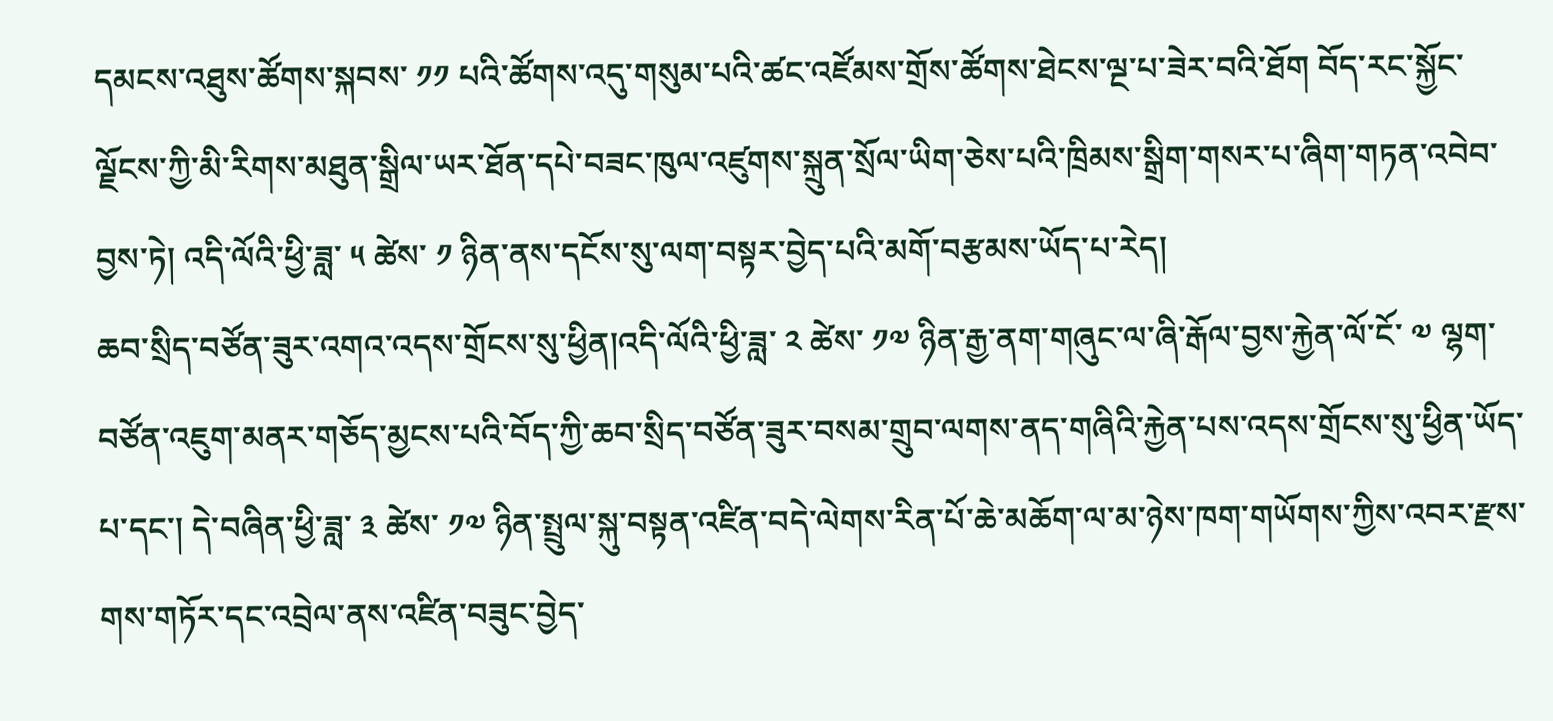དམངས་འཐུས་ཚོགས་སྐབས་ ༡༡ པའི་ཚོགས་འདུ་གསུམ་པའི་ཚང་འཛོམས་གྲོས་ཚོགས་ཐེངས་ལྔ་པ་ཟེར་བའི་ཐོག བོད་རང་སྐྱོང་ལྗོངས་ཀྱི་མི་རིགས་མཐུན་སྒྲིལ་ཡར་ཐོན་དཔེ་བཟང་ཁུལ་འཛུགས་སྐྲུན་སྲོལ་ཡིག་ཅེས་པའི་ཁྲིམས་སྒྲིག་གསར་པ་ཞིག་གཏན་འབེབ་བྱས་ཏེ། འདི་ལོའི་ཕྱི་ཟླ་ ༥ ཚེས་ ༡ ཉིན་ནས་དངོས་སུ་ལག་བསྟར་བྱེད་པའི་མགོ་བརྩམས་ཡོད་པ་རེད།
ཆབ་སྲིད་བཙོན་ཟུར་འགའ་འདས་གྲོངས་སུ་ཕྱིན།འདི་ལོའི་ཕྱི་ཟླ་ ༢ ཚེས་ ༡༧ ཉིན་རྒྱ་ནག་གཞུང་ལ་ཞི་རྒོལ་བྱས་རྐྱེན་ལོ་ངོ་ ༧ ལྷག་བཙོན་འཇུག་མནར་གཅོད་མྱངས་པའི་བོད་ཀྱི་ཆབ་སྲིད་བཙོན་ཟུར་བསམ་གྲུབ་ལགས་ནད་གཞིའི་རྐྱེན་པས་འདས་གྲོངས་སུ་ཕྱིན་ཡོད་པ་དང་། དེ་བཞིན་ཕྱི་ཟླ་ ༣ ཚེས་ ༡༧ ཉིན་སྤྲུལ་སྐུ་བསྟན་འཛིན་བདེ་ལེགས་རིན་པོ་ཆེ་མཆོག་ལ་མ་ཉེས་ཁག་གཡོགས་ཀྱིས་འབར་རྫས་གས་གཏོར་དང་འབྲེལ་ནས་འཛིན་བཟུང་བྱེད་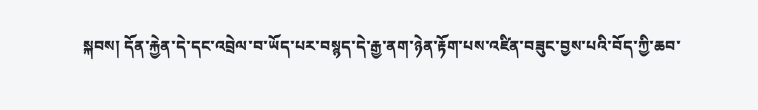སྐབས། དོན་རྐྱེན་དེ་དང་འབྲེལ་བ་ཡོད་པར་བསྙད་དེ་རྒྱ་ནག་ཉེན་རྟོག་པས་འཛིན་བཟུང་བྱས་པའི་བོད་ཀྱི་ཆབ་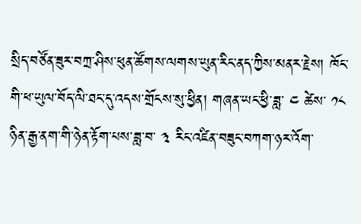སྲིད་བཙོན་ཟུར་བཀྲ་ཤིས་ཕུན་ཚོགས་ལགས་ཡུན་རིང་ནད་ཀྱིས་མནར་རྗེས། ཁོང་གི་ཕ་ཡུལ་བོད་ལི་ཐང་དུ་འདས་གྲོངས་སུ་ཕྱིན། གཞན་ཡང་ཕྱི་ཟླ་ ༤ ཚེས་ ༡༨ ཉིན་རྒྱ་ནག་གི་ཉེན་རྟོག་པས་ཟླ་བ་ ༣ རིང་འཛིན་བཟུང་བཀག་ཉར་འོག་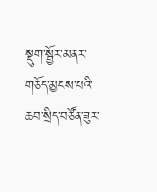སྡུག་སྦྱོར་མནར་གཅོད་མྱངས་པའི་ཆབ་སྲིད་བཙོན་ཟུར་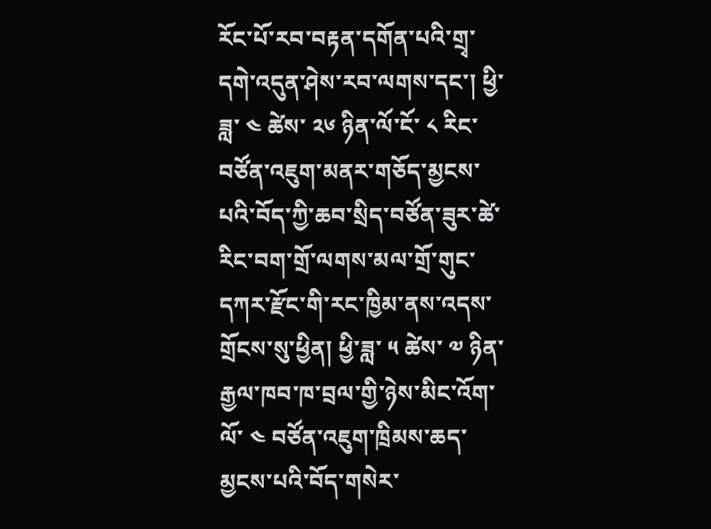རོང་པོ་རབ་བརྟན་དགོན་པའི་གྲྭ་དགེ་འདུན་ཤེས་རབ་ལགས་དང་། ཕྱི་ཟླ་ ༤ ཚེས་ ༢༦ ཉིན་ལོ་ངོ་ ༨ རིང་བཙོན་འཇུག་མནར་གཅོད་མྱངས་པའི་བོད་ཀྱི་ཆབ་སྲིད་བཙོན་ཟུར་ཚེ་རིང་བག་གྲོ་ལགས་མལ་གྲོ་གུང་དཀར་རྫོང་གི་རང་ཁྱིམ་ནས་འདས་གྲོངས་སུ་ཕྱིན། ཕྱི་ཟླ་ ༥ ཚེས་ ༧ ཉིན་རྒྱལ་ཁབ་ཁ་བྲལ་གྱི་ཉེས་མིང་འོག་ལོ་ ༤ བཙོན་འཇུག་ཁྲིམས་ཆད་མྱངས་པའི་བོད་གསེར་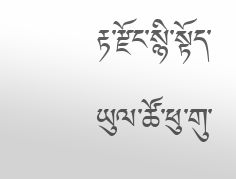རྟ་རྫོང་སྙི་སྟོད་ཡུལ་ཚོ་ཕུ་གུ་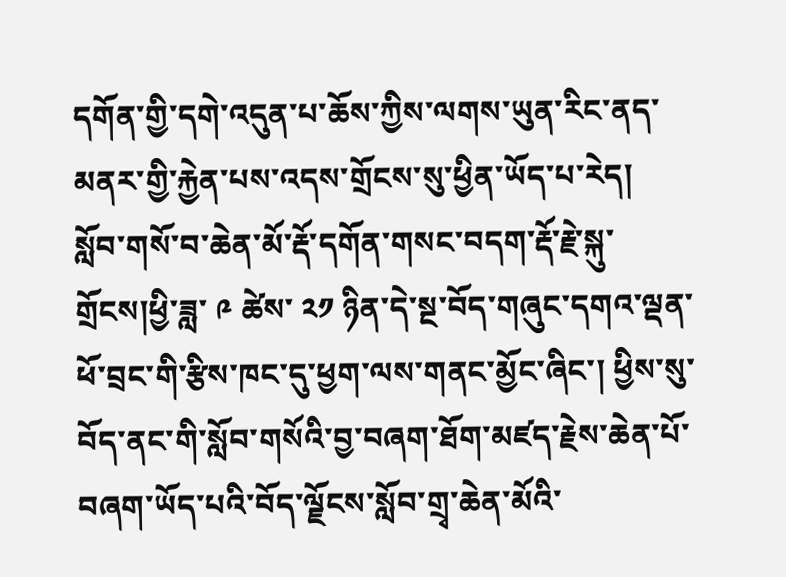དགོན་གྱི་དགེ་འདུན་པ་ཆོས་ཀྱིས་ལགས་ཡུན་རིང་ནད་མནར་གྱི་རྐྱེན་པས་འདས་གྲོངས་སུ་ཕྱིན་ཡོད་པ་རེད།
སློབ་གསོ་བ་ཆེན་མོ་རྡོ་དགོན་གསང་བདག་རྡོ་རྗེ་སྐུ་གྲོངས།ཕྱི་ཟླ་ ༩ ཚེས་ ༢༡ ཉིན་དེ་སྔ་བོད་གཞུང་དགའ་ལྡན་ཕོ་བྲང་གི་རྩིས་ཁང་དུ་ཕྱག་ལས་གནང་མྱོང་ཞིང་། ཕྱིས་སུ་བོད་ནང་གི་སློབ་གསོའི་བྱ་བཞག་ཐོག་མཛད་རྗེས་ཆེན་པོ་བཞག་ཡོད་པའི་བོད་ལྗོངས་སློབ་གྲྭ་ཆེན་མོའི་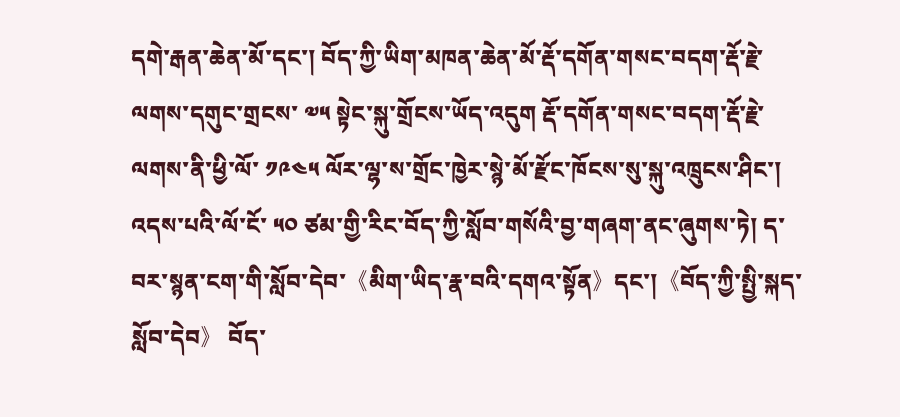དགེ་རྒན་ཆེན་མོ་དང་། བོད་ཀྱི་ཡིག་མཁན་ཆེན་མོ་རྡོ་དགོན་གསང་བདག་རྡོ་རྗེ་ལགས་དགུང་གྲངས་ ༧༥ སྟེང་སྐུ་གྲོངས་ཡོད་འདུག རྡོ་དགོན་གསང་བདག་རྡོ་རྗེ་ལགས་ནི་ཕྱི་ལོ་ ༡༩༤༥ ལོར་ལྷ་ས་གྲོང་ཁྱེར་སྙེ་མོ་རྫོང་ཁོངས་སུ་སྐུ་འཁྲུངས་ཤིང་། འདས་པའི་ལོ་ངོ་ ༥༠ ཙམ་གྱི་རིང་བོད་ཀྱི་སློབ་གསོའི་བྱ་གཞག་ནང་ཞུགས་ཏེ། ད་བར་སྙན་ངག་གི་སློབ་དེབ་《མིག་ཡིད་རྣ་བའི་དགའ་སྟོན》དང་།《བོད་ཀྱི་སྤྱི་སྐད་སློབ་དེབ》 བོད་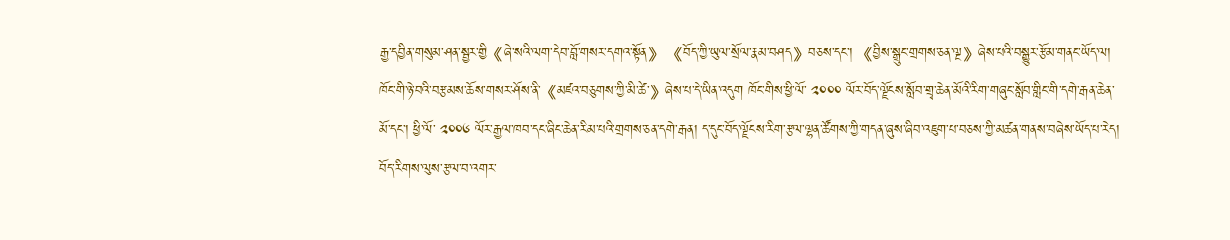རྒྱ་དབྱིན་གསུམ་ཤན་སྦྱར་གྱི《ཞེ་སའི་ལག་དེབ་བློ་གསར་དགའ་སྟོན》 《བོད་ཀྱི་ཡུལ་སྲོལ་རྣམ་བཤད》བཅས་དང་། 《བྱིས་སྒྲུང་གྲགས་ཅན་ལྔ》ཞེས་པའི་བསྒྱུར་རྩོམ་གནང་ཡོད་ལ། ཁོང་གི་ཉེ་བའི་བརྩམས་ཆོས་གསར་ཤོས་ནི་《མཛའ་བཅུགས་ཀྱི་མི་ཚེ་》ཞེས་པ་དེ་ཡིན་འདུག ཁོང་གིས་ཕྱི་ལོ་ ༢༠༠༠ ལོར་བོད་ལྗོངས་སློབ་གྲྭ་ཆེན་མོའི་རིག་གཞུང་སློབ་གླིང་གི་དགེ་རྒན་ཆེན་མོ་དང་། ཕྱི་ལོ་ ༢༠༠༦ ལོར་རྒྱལ་ཁབ་དང་ཞིང་ཆེན་རིམ་པའི་གྲགས་ཅན་དགེ་རྒན། ད་དུང་བོད་ལྗོངས་རིག་རྩལ་ལྷན་ཚོགས་ཀྱི་གདན་ཞུས་ཞིབ་འཇུག་པ་བཅས་ཀྱི་མཚན་གནས་བཞེས་ཡོད་པ་རེད།
བོད་རིགས་ལུས་རྩལ་བ་འགར་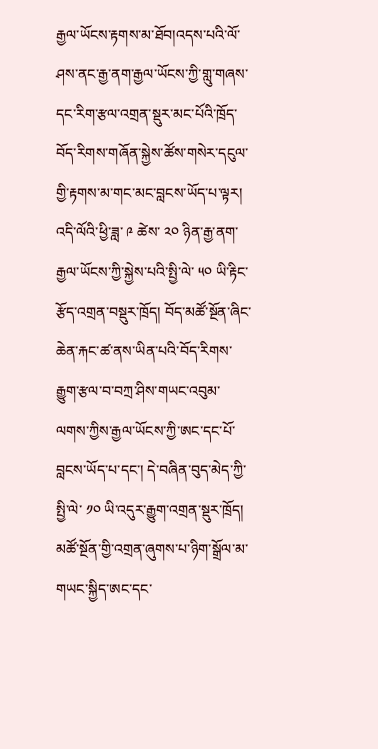རྒྱལ་ཡོངས་རྟགས་མ་ཐོབ།འདས་པའི་ལོ་ཤས་ནང་རྒྱ་ནག་རྒྱལ་ཡོངས་ཀྱི་གླུ་གཞས་དང་རིག་རྩལ་འགྲན་སྡུར་མང་པོའི་ཁྲོད་བོད་རིགས་གཞོན་སྐྱེས་ཚོས་གསེར་དངུལ་གྱི་རྟགས་མ་གང་མང་བླངས་ཡོད་པ་ལྟར། འདི་ལོའི་ཕྱི་ཟླ་ ༩ ཚེས་ ༢༠ ཉིན་རྒྱ་ནག་རྒྱལ་ཡོངས་ཀྱི་སྐྱེས་པའི་སྤྱི་ལེ་ ༥༠ ཡི་རྟིང་རྩོད་འགྲན་བསྡུར་ཁྲོད། བོད་མཚོ་སྔོན་ཞིང་ཆེན་རྐང་ཚ་ནས་ཡིན་པའི་བོད་རིགས་རྒྱུག་རྩལ་བ་བཀྲ་ཤིས་གཡང་འབུམ་ལགས་ཀྱིས་རྒྱལ་ཡོངས་ཀྱི་ཨང་དང་པོ་བླངས་ཡོད་པ་དང་། དེ་བཞིན་བུད་མེད་ཀྱི་སྤྱི་ལེ་ ༡༠ ཡི་འདུར་རྒྱུག་འགྲན་སྡུར་ཁྲོད། མཚོ་སྔོན་གྱི་འགྲན་ཞུགས་པ་ཉིག་སྒྲོལ་མ་གཡང་སྐྱིད་ཨང་དང་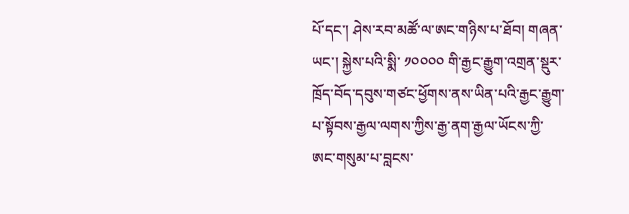པོ་དང་། ཤེས་རབ་མཚོ་ལ་ཨང་གཉིས་པ་ཐོབ། གཞན་ཡང་། སྐྱེས་པའི་སྨི་ ༡༠༠༠༠ གི་རྒྱང་རྒྱུག་འགྲན་སྡུར་ཁྲོད་བོད་དབུས་གཙང་ཕྱོགས་ནས་ཡིན་པའི་རྒྱང་རྒྱུག་པ་སྟོབས་རྒྱལ་ལགས་ཀྱིས་རྒྱ་ནག་རྒྱལ་ཡོངས་ཀྱི་ཨང་གསུམ་པ་བླངས་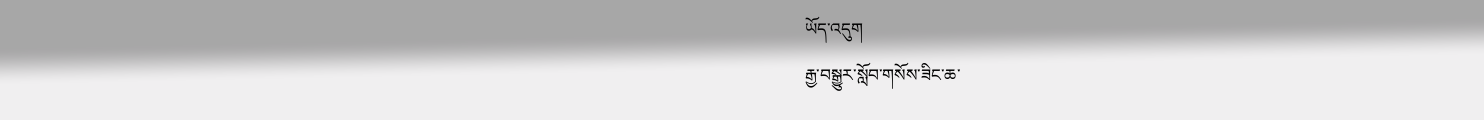ཡོད་འདུག
རྒྱ་བསྒྱུར་སློབ་གསོས་ཟིང་ཆ་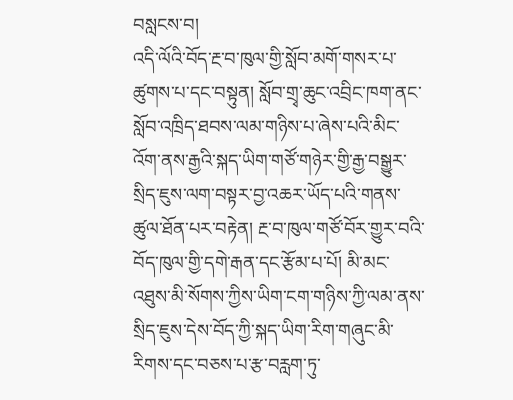བསླངས་བ།
འདི་ལོའི་བོད་རྔ་བ་ཁུལ་གྱི་སློབ་མགོ་གསར་པ་ཚུགས་པ་དང་བསྟུན། སློབ་གྲྭ་ཆུང་འབྲིང་ཁག་ནང་སློབ་འཁྲིད་ཐབས་ལམ་གཉིས་པ་ཞེས་པའི་མིང་འོག་ནས་རྒྱའི་སྐད་ཡིག་གཙོ་གཉེར་གྱི་རྒྱ་བསྒྱུར་སྲིད་ཇུས་ལག་བསྟར་བྱ་འཆར་ཡོད་པའི་གནས་ཚུལ་ཐོན་པར་བརྟེན། རྔ་བ་ཁུལ་གཙོ་བོར་གྱུར་བའི་བོད་ཁུལ་གྱི་དགེ་རྒན་དང་རྩོམ་པ་པོ། མི་མང་འཐུས་མི་སོགས་ཀྱིས་ཡིག་ངག་གཉིས་ཀྱི་ལམ་ནས་སྲིད་ཇུས་དེས་བོད་ཀྱི་སྐད་ཡིག་རིག་གཞུང་མི་རིགས་དང་བཅས་པ་རྩ་བརླག་ཏུ་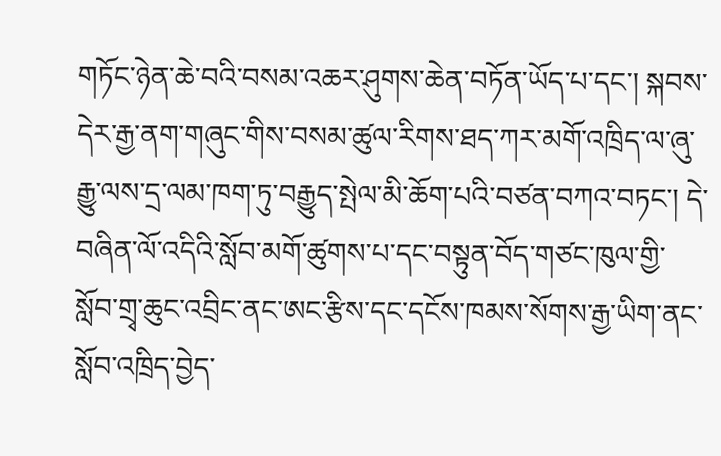གཏོང་ཉེན་ཆེ་བའི་བསམ་འཆར་ཤུགས་ཆེན་བཏོན་ཡོད་པ་དང་། སྐབས་དེར་རྒྱ་ནག་གཞུང་གིས་བསམ་ཚུལ་རིགས་ཐད་ཀར་མགོ་འཁྲིད་ལ་ཞུ་རྒྱུ་ལས་དྲ་ལམ་ཁག་ཏུ་བརྒྱུད་སྤེལ་མི་ཆོག་པའི་བཙན་བཀའ་བཏང་། དེ་བཞིན་ལོ་འདིའི་སློབ་མགོ་ཚུགས་པ་དང་བསྟུན་བོད་གཙང་ཁུལ་གྱི་སློབ་གྲྭ་ཆུང་འབྲིང་ནང་ཨང་རྩིས་དང་དངོས་ཁམས་སོགས་རྒྱ་ཡིག་ནང་སློབ་འཁྲིད་བྱེད་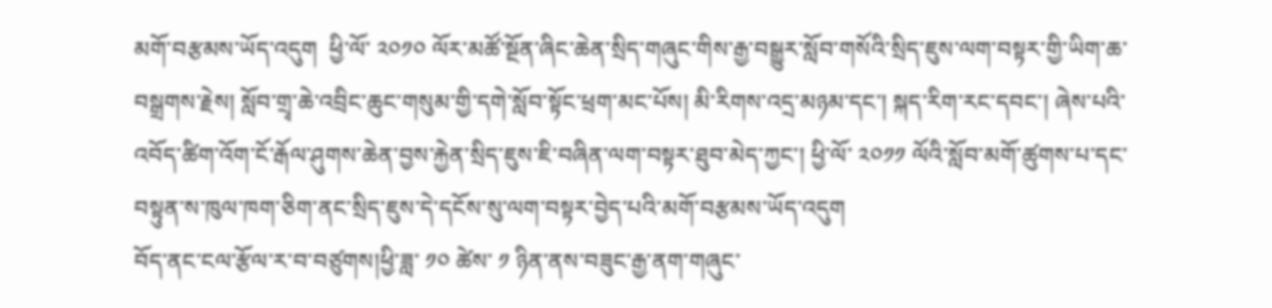མགོ་བརྩམས་ཡོད་འདུག  ཕྱི་ལོ་ ༢༠༡༠ ལོར་མཚོ་སྔོན་ཞིང་ཆེན་སྲིད་གཞུང་གིས་རྒྱ་བསྒྱུར་སློབ་གསོའི་སྲིད་ཇུས་ལག་བསྟར་གྱི་ཡིག་ཆ་བསྒྲགས་རྗེས། སློབ་གྲྭ་ཆེ་འབྲིང་ཆུང་གསུམ་གྱི་དགེ་སློབ་སྟོང་ཕྲག་མང་པོས། མི་རིགས་འདྲ་མཉམ་དང་། སྐད་རིག་རང་དབང་། ཞེས་པའི་འབོད་ཚིག་འོག་ངོ་རྒོལ་ཤུགས་ཆེན་བྱས་རྐྱེན་སྲིད་ཇུས་ཇི་བཞིན་ལག་བསྟར་ཐུབ་མེད་ཀྱང་། ཕྱི་ལོ་ ༢༠༡༡ ལོའི་སློབ་མགོ་ཚུགས་པ་དང་བསྟུན་ས་ཁུལ་ཁག་ཅིག་ནང་སྲིད་ཇུས་དེ་དངོས་སུ་ལག་བསྟར་བྱེད་པའི་མགོ་བརྩམས་ཡོད་འདུག
བོད་ནང་ངལ་རྩོལ་ར་བ་བཙུགས།ཕྱི་ཟླ་ ༡༠ ཚེས་ ༡ ཉིན་ནས་བཟུང་རྒྱ་ནག་གཞུང་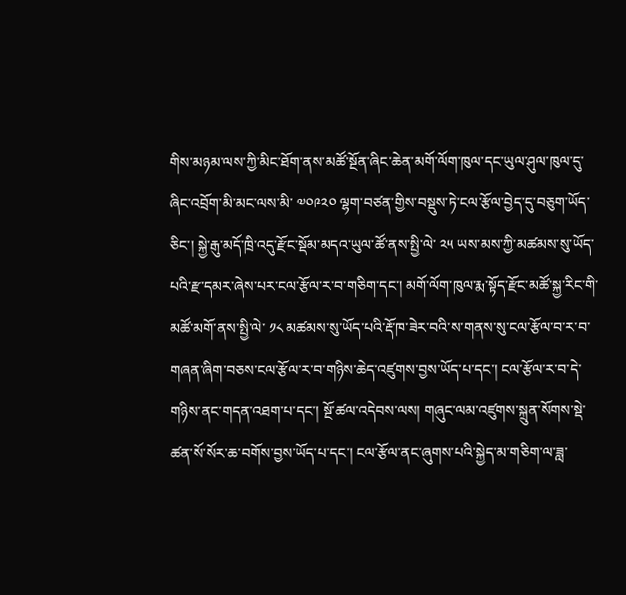གིས་མཉམ་ལས་ཀྱི་མིང་ཐོག་ནས་མཚོ་སྔོན་ཞིང་ཆེན་མགོ་ལོག་ཁུལ་དང་ཡུལ་ཤུལ་ཁུལ་དུ་ཞིང་འབྲོག་མི་མང་ལས་མི་ ༧༠༩༢༠ ལྷག་བཙན་གྱིས་བསྡུས་ཏེ་ངལ་རྩོལ་བྱེད་དུ་བཅུག་ཡོད་ཅིང་། སྐྱེ་རྒུ་མདོ་ཁྲི་འདུ་རྫོང་སྡོམ་མདའ་ཡུལ་ཚོ་ནས་སྤྱི་ལེ་ ༢༥ ཡས་མས་ཀྱི་མཚམས་སུ་ཡོད་པའི་རྫ་དམར་ཞེས་པར་ངལ་རྩོལ་ར་བ་གཅིག་དང་། མགོ་ལོག་ཁུལ་རྨ་སྟོད་རྫོང་མཚོ་སྐྱ་རིང་གི་མཚོ་མགོ་ནས་སྤྱི་ལེ་ ༡༨ མཚམས་སུ་ཡོད་པའི་རྡོ་ཁ་ཟེར་བའི་ས་གནས་སུ་ངལ་རྩོལ་བ་ར་བ་གཞན་ཞིག་བཅས་ངལ་རྩོལ་ར་བ་གཉིས་ཆེད་འཛུགས་བྱས་ཡོད་པ་དང་། ངལ་རྩོལ་ར་བ་དེ་གཉིས་ནང་གདན་འཐག་པ་དང་། སྔོ་ཚལ་འདེབས་ལས། གཞུང་ལམ་འཛུགས་སྐྲུན་སོགས་སྡེ་ཚན་སོ་སོར་ཆ་བགོས་བྱས་ཡོད་པ་དང་། ངལ་རྩོལ་ནང་ཞུགས་པའི་སྐྱེད་མ་གཅིག་ལ་ཟླ་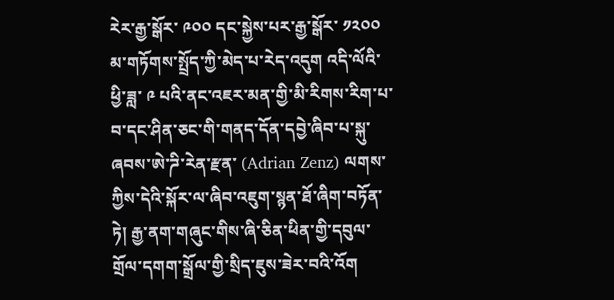རེར་རྒྱ་སྒོར་ ༩༠༠ དང་སྐྱེས་པར་རྒྱ་སྒོར་ ༡༢༠༠ མ་གཏོགས་སྤྲོད་ཀྱི་མེད་པ་རེད་འདུག འདི་ལོའི་ཕྱི་ཟླ་ ༩ པའི་ནང་འཇར་མན་གྱི་མི་རིགས་རིག་པ་བ་དང་ཤིན་ཅང་གི་གནད་དོན་དབྱེ་ཞིབ་པ་སྐུ་ཞབས་ཨེ་ཌི་རེན་རྫན་ (Adrian Zenz) ལགས་ཀྱིས་དེའི་སྐོར་ལ་ཞིབ་འཇུག་སྙན་ཐོ་ཞིག་བཏོན་ཏེ། རྒྱ་ནག་གཞུང་གིས་ཞི་ཅིན་ཕིན་གྱི་དབུལ་གྲོལ་དགག་སྒྲོལ་གྱི་སྲིད་ཇུས་ཟེར་བའི་འོག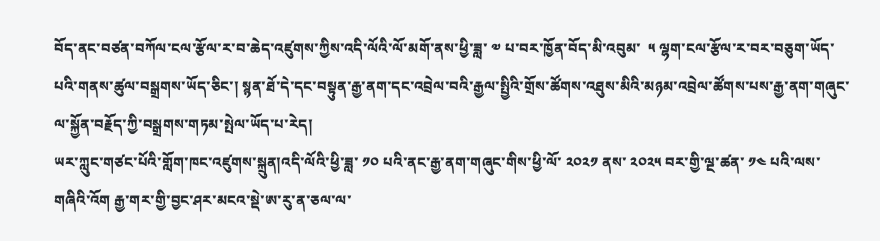བོད་ནང་བཙན་བཀོལ་ངལ་རྩོལ་ར་བ་ཆེད་འཛུགས་ཀྱིས་འདི་ལོའི་ལོ་མགོ་ནས་ཕྱི་ཟླ་ ༧ པ་བར་ཁྱོན་བོད་མི་འབུམ་  ༥ ལྷག་ངལ་རྩོལ་ར་བར་བཅུག་ཡོད་པའི་གནས་ཚུལ་བསྒྲགས་ཡོད་ཅིང་། སྙན་ཐོ་དེ་དང་བསྟུན་རྒྱ་ནག་དང་འབྲེལ་བའི་རྒྱལ་སྤྱིའི་གྲོས་ཚོགས་འཐུས་མིའི་མཉམ་འབྲེལ་ཚོགས་པས་རྒྱ་ནག་གཞུང་ལ་སྐྱོན་བརྗོད་ཀྱི་བསྒྲགས་གཏམ་སྤེལ་ཡོད་པ་རེད།
ཡར་ཀླུང་གཙང་པོའི་གློག་ཁང་འཛུགས་སྐྲུན།འདི་ལོའི་ཕྱི་ཟླ་ ༡༠ པའི་ནང་རྒྱ་ནག་གཞུང་གིས་ཕྱི་ལོ་ ༢༠༢༡ ནས་ ༢༠༢༥ བར་གྱི་ལྔ་ཚན་ ༡༤ པའི་ལས་གཞིའི་འོག རྒྱ་གར་གྱི་བྱང་ཤར་མངའ་སྡེ་ཨ་རུ་ན་ཅལ་ལ་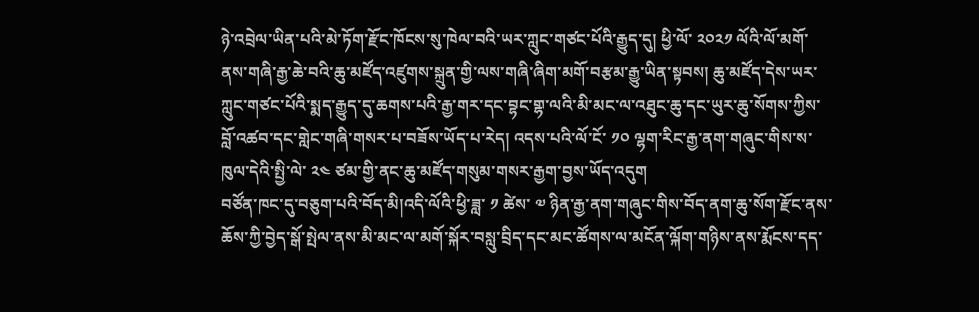ཉེ་འབྲེལ་ཡིན་པའི་མེ་ཏོག་རྫོང་ཁོངས་སུ་ཁེལ་བའི་ཡར་ཀླུང་གཙང་པོའི་རྒྱུད་དུ། ཕྱི་ལོ་ ༢༠༢༡ ལོའི་ལོ་མགོ་ནས་གཞི་རྒྱ་ཆེ་བའི་ཆུ་མཛོད་འཛུགས་སྐྲུན་གྱི་ལས་གཞི་ཞིག་མགོ་བརྩམ་རྒྱུ་ཡིན་སྟབས། ཆུ་མཛོད་དེས་ཡར་ཀླུང་གཙང་པོའི་སྨད་རྒྱུད་དུ་ཆགས་པའི་རྒྱ་གར་དང་བྷང་གྷ་ལའི་མི་མང་ལ་འཐུང་ཆུ་དང་ཡུར་ཆུ་སོགས་ཀྱིས་བློ་འཚབ་དང་གླེང་གཞི་གསར་པ་བཟོས་ཡོད་པ་རེད། འདས་པའི་ལོ་ངོ་ ༡༠ ལྷག་རིང་རྒྱ་ནག་གཞུང་གིས་ས་ཁུལ་དེའི་སྤྱི་ལེ་ ༢༤ ཙམ་གྱི་ནང་ཆུ་མཛོད་གསུམ་གསར་རྒྱག་བྱས་ཡོད་འདུག
བཙོན་ཁང་དུ་བཅུག་པའི་བོད་མི།འདི་ལོའི་ཕྱི་ཟླ་ ༡ ཚེས་ ༧ ཉིན་རྒྱ་ནག་གཞུང་གིས་བོད་ནག་ཆུ་སོག་རྫོང་ནས་ཆོས་ཀྱི་བྱེད་སྒོ་སྤེལ་ནས་མི་མང་ལ་མགོ་སྐོར་བསླུ་བྲིད་དང་མང་ཚོགས་ལ་མངོན་ལྐོག་གཉིས་ནས་རྨོངས་དད་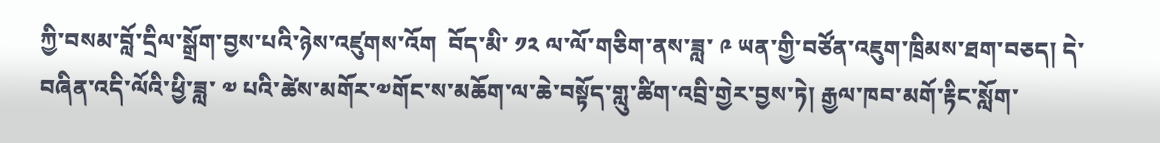ཀྱི་བསམ་བློ་དྲིལ་སྒྲོག་བྱས་པའི་ཉེས་འཛུགས་འོག  བོད་མི་ ༡༢ ལ་ལོ་གཅིག་ནས་ཟླ་ ༩ ཡན་གྱི་བཙོན་འཇུག་ཁྲིམས་ཐག་བཅད། དེ་བཞིན་འདི་ལོའི་ཕྱི་ཟླ་ ༧ པའི་ཚེས་མགོར་༧གོང་ས་མཆོག་ལ་ཆེ་བསྟོད་གླུ་ཚིག་འབྲི་གྱེར་བྱས་ཏེ། རྒྱལ་ཁབ་མགོ་རྟིང་སློག་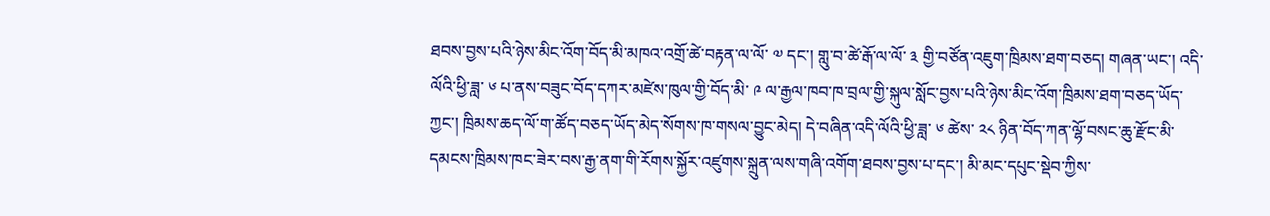ཐབས་བྱས་པའི་ཉེས་མིང་འོག་བོད་མི་མཁའ་འགྲོ་ཚེ་བརྟན་ལ་ལོ་ ༧ དང་། གླུ་བ་ཚེ་རྒོ་ལ་ལོ་ ༣ གྱི་བཙོན་འཇུག་ཁྲིམས་ཐག་བཅད། གཞན་ཡང་། འདི་ལོའི་ཕྱི་ཟླ་ ༦ པ་ནས་བཟུང་བོད་དཀར་མཛེས་ཁུལ་གྱི་བོད་མི་ ༩ ལ་རྒྱལ་ཁབ་ཁ་བྲལ་གྱི་སྐུལ་སློང་བྱས་པའི་ཉེས་མིང་འོག་ཁྲིམས་ཐག་བཅད་ཡོད་ཀྱང་། ཁྲིམས་ཆད་ལོ་ག་ཚོད་བཅད་ཡོད་མེད་སོགས་ཁ་གསལ་བྱུང་མེད། དེ་བཞིན་འདི་ལོའི་ཕྱི་ཟླ་ ༦ ཚེས་ ༢༨ ཉིན་བོད་ཀན་ལྷོ་བསང་ཆུ་རྫོང་མི་དམངས་ཁྲིམས་ཁང་ཟེར་བས་རྒྱ་ནག་གི་རོགས་སྐྱོར་འཛུགས་སྐྲུན་ལས་གཞི་འགོག་ཐབས་བྱས་པ་དང་། མི་མང་དཔུང་སྡེབ་ཀྱིས་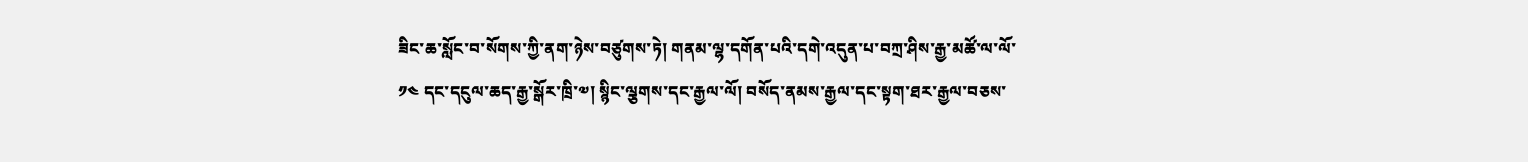ཟིང་ཆ་སློང་བ་སོགས་ཀྱི་ནག་ཉེས་བཙུགས་ཏེ། གནམ་ལྷ་དགོན་པའི་དགེ་འདུན་པ་བཀྲ་ཤིས་རྒྱ་མཚོ་ལ་ལོ་ ༡༤ དང་དངུལ་ཆད་རྒྱ་སྒོར་ཁྲི་༧། སྙིང་ལྕགས་དང་རྒྱལ་ལོ། བསོད་ནམས་རྒྱལ་དང་སྟག་ཐར་རྒྱལ་བཅས་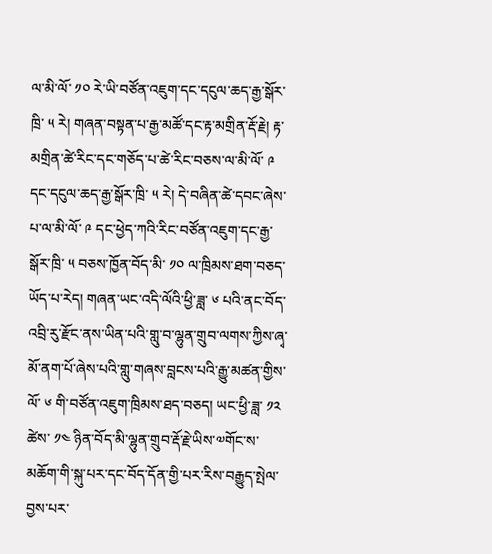ལ་མི་ལོ་ ༡༠ རེ་ཡི་བཙོན་འཇུག་དང་དངུལ་ཆད་རྒྱ་སྒོར་ཁྲི་ ༥ རེ། གཞན་བསྟན་པ་རྒྱ་མཚོ་དང་རྟ་མགྲིན་རྡོ་རྗེ། རྟ་མགྲིན་ཚེ་རིང་དང་གཅོད་པ་ཚེ་རིང་བཅས་ལ་མི་ལོ་ ༩ དང་དངུལ་ཆད་རྒྱ་སྒོར་ཁྲི་ ༥ རེ། དེ་བཞིན་ཚེ་དབང་ཞེས་པ་ལ་མི་ལོ་ ༩ དང་ཕྱེད་ཀའི་རིང་བཙོན་འཇུག་དང་རྒྱ་སྒོར་ཁྲི་ ༥ བཅས་ཁྱོན་བོད་མི་ ༡༠ ལ་ཁྲིམས་ཐག་བཅད་ཡོད་པ་རེད། གཞན་ཡང་འདི་ལོའི་ཕྱི་ཟླ་ ༦ པའི་ནང་བོད་འབྲི་རུ་རྫོང་ནས་ཡིན་པའི་གླུ་བ་ལྷུན་གྲུབ་ལགས་ཀྱིས་ཞྭ་མོ་ནག་པོ་ཞེས་པའི་གླུ་གཞས་བླངས་པའི་རྒྱུ་མཚན་གྱིས་ལོ་ ༦ གི་བཙོན་འཇུག་ཁྲིམས་ཐད་བཅད། ཡང་ཕྱི་ཟླ་ ༡༢ ཚེས་ ༡༤ ཉིན་བོད་མི་ལྷུན་གྲུབ་རྡོ་རྗེ་ཡིས་༧གོང་ས་མཆོག་གི་སྐུ་པར་དང་བོད་དོན་གྱི་པར་རིས་བརྒྱུད་སྤེལ་བྱས་པར་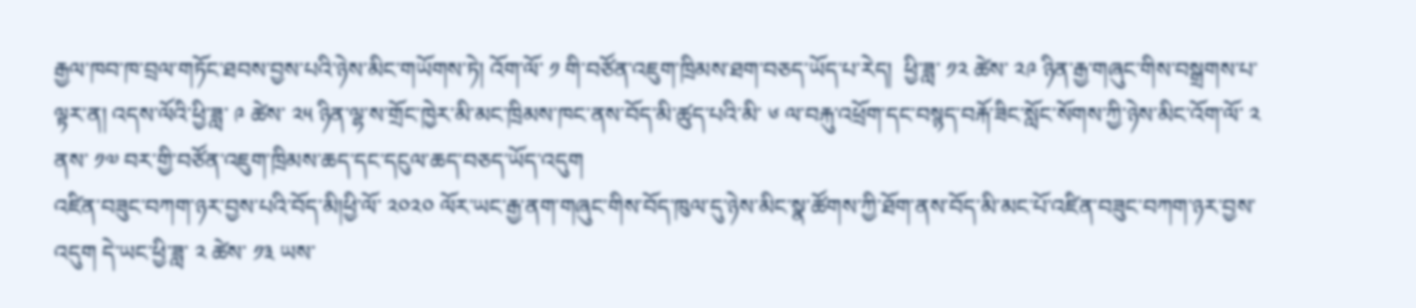རྒྱལ་ཁབ་ཁ་བྲལ་གཏོང་ཐབས་བྱས་པའི་ཉེས་མིང་གཡོགས་ཏེ། འོག་ལོ་ ༡ གི་བཙོན་འཇུག་ཁྲིམས་ཐག་བཅད་ཡོད་པ་རེད།  ཕྱི་ཟླ་ ༡༢ ཚེས་ ༢༩ ཉིན་རྒྱ་གཞུང་གིས་བསྒྲགས་པ་ལྟར་ན། འདས་ལོའི་ཕྱི་ཟླ་ ༩ ཚེས་ ༢༥ ཉིན་ལྷ་ས་གྲོང་ཁྱེར་མི་མང་ཁྲིམས་ཁང་ནས་བོད་མི་ཚུད་པའི་མི་ ༦ ལ་བརྐུ་འཕྲོག་དང་བསྙད་བརྐོ་ཟིང་སློང་སོགས་ཀྱི་ཉེས་མིང་འོག་ལོ་ ༢ ནས་ ༡༧ བར་གྱི་བཙོན་འཇུག་ཁྲིམས་ཆད་དང་དངུལ་ཆད་བཅད་ཡོད་འདུག
འཛིན་བཟུང་བཀག་ཉར་བྱས་པའི་བོད་མི།ཕྱི་ལོ་ ༢༠༢༠ ལོར་ཡང་རྒྱ་ནག་གཞུང་གིས་བོད་ཁུལ་དུ་ཉེས་མིང་སྣ་ཚོགས་ཀྱི་ཐོག་ནས་བོད་མི་མང་པོ་འཛིན་བཟུང་བཀག་ཉར་བྱས་འདུག དེ་ཡང་ཕྱི་ཟླ་ ༢ ཚེས་ ༡༣ ཡས་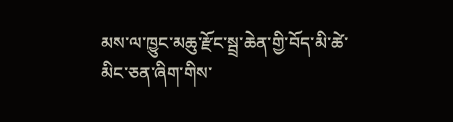མས་ལ་ཁྱུང་མཆུ་རྫོང་སྦྲ་ཆེན་གྱི་བོད་མི་ཚེ་མིང་ཅན་ཞིག་གིས་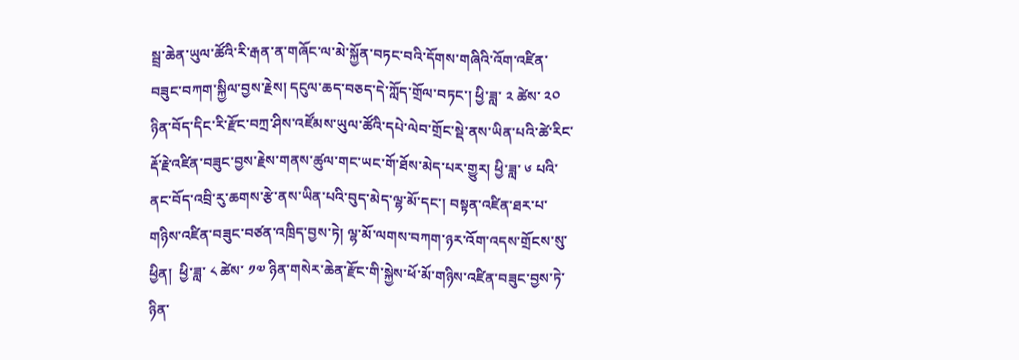སྦྲ་ཆེན་ཡུལ་ཚོའི་རི་རྒན་ན་གཞོང་ལ་མེ་སྐྱོན་བཏང་བའི་དོགས་གཞིའི་འོག་འཛིན་བཟུང་བཀག་སྐྱིལ་བྱས་རྗེས། དངུལ་ཆད་བཅད་དེ་ཀློད་གྲོལ་བཏང་། ཕྱི་ཟླ་ ༢ ཚེས་ ༢༠ ཉིན་བོད་དིང་རི་རྫོང་བཀྲ་ཤིས་འཛོམས་ཡུལ་ཚོའི་དཔེ་ལེབ་གྲོང་སྡེ་ནས་ཡིན་པའི་ཚེ་རིང་རྡོ་རྗེ་འཛིན་བཟུང་བྱས་རྗེས་གནས་ཚུལ་གང་ཡང་གོ་ཐོས་མེད་པར་གྱུར། ཕྱི་ཟླ་ ༦ པའི་ནང་བོད་འབྲི་རུ་ཆགས་རྩེ་ནས་ཡིན་པའི་བུད་མེད་ལྷ་མོ་དང་། བསྟན་འཛིན་ཐར་པ་གཉིས་འཛིན་བཟུང་བཙན་འཁྲིད་བྱས་ཏེ། ལྷ་མོ་ལགས་བཀག་ཉར་འོག་འདས་གྲོངས་སུ་ཕྱིན།  ཕྱི་ཟླ་ ༨ ཚེས་ ༡༧ ཉིན་གསེར་ཆེན་རྫོང་གི་སྐྱེས་ཕོ་མོ་གཉིས་འཛིན་བཟུང་བྱས་ཏེ་ཉིན་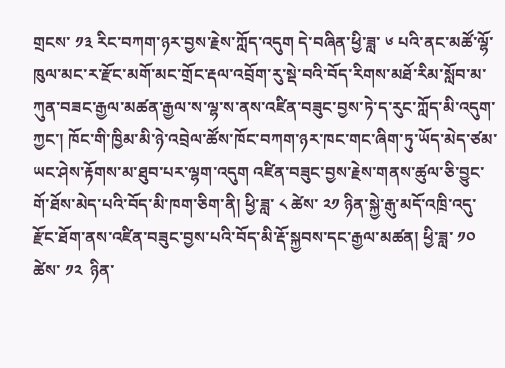གྲངས་ ༡༣ རིང་བཀག་ཉར་བྱས་རྗེས་ཀློད་འདུག དེ་བཞིན་ཕྱི་ཟླ་ ༦ པའི་ནང་མཚོ་ལྷོ་ཁུལ་མང་ར་རྫོང་མགོ་མང་གྲོང་རྡལ་འབྲོག་རུ་སྡེ་བའི་བོད་རིགས་མཐོ་རིམ་སློབ་མ་ཀུན་བཟང་རྒྱལ་མཚན་རྒྱལ་ས་ལྷ་ས་ནས་འཛིན་བཟུང་བྱས་ཏེ་ད་རུང་ཀློད་མི་འདུག་ཀྱང་། ཁོང་གི་ཁྱིམ་མི་ཉེ་འབྲེལ་ཚོས་ཁོང་བཀག་ཉར་ཁང་གང་ཞིག་ཏུ་ཡོད་མེད་ཙམ་ཡང་ཤེས་རྟོགས་མ་ཐུབ་པར་ལྷག་འདུག འཛིན་བཟུང་བྱས་རྗེས་གནས་ཚུལ་ཅི་བྱུང་གོ་ཐོས་མེད་པའི་བོད་མི་ཁག་ཅིག་ནི། ཕྱི་ཟླ་ ༨ ཚེས་ ༢༡ ཉིན་སྐྱེ་རྒུ་མདོ་འཁྲི་འདུ་རྫོང་ཐོག་ནས་འཛིན་བཟུང་བྱས་པའི་བོད་མི་རྡོ་སྐྱབས་དང་རྒྱལ་མཚན། ཕྱི་ཟླ་ ༡༠ ཚེས་ ༡༢  ཉིན་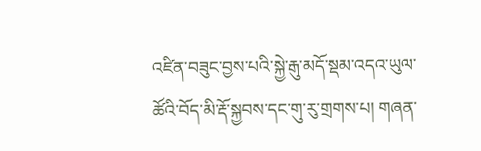འཛིན་བཟུང་བྱས་པའི་སྐྱེ་རྒུ་མདོ་སྡམ་འདའ་ཡུལ་ཚོའི་བོད་མི་རྡོ་སྐྱབས་དང་གུ་རུ་གྲགས་པ། གཞན་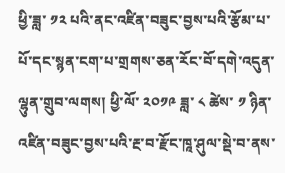ཕྱི་ཟླ་ ༡༢ པའི་ནང་འཛིན་བཟུང་བྱས་པའི་རྩོམ་པ་པོ་དང་སྙན་ངག་པ་གྲགས་ཅན་རོང་བོ་དགེ་འདུན་ལྷུན་གྲུབ་ལགས། ཕྱི་ལོ་ ༢༠༡༩ ཟླ་ ༨ ཚེས་ ༡ ཉིན་འཛིན་བཟུང་བྱས་པའི་རྔ་བ་རྫོང་ཁཱ་ཤུལ་སྡེ་བ་ནས་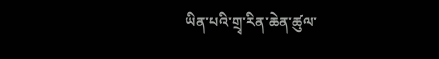ཡིན་པའི་གྲྭ་རིན་ཆེན་ཚུལ་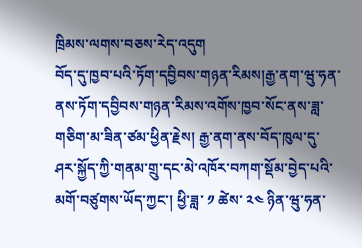ཁྲིམས་ལགས་བཅས་རེད་འདུག
བོད་དུ་ཁྱབ་པའི་ཏོག་དབྱིབས་གཉན་རིམས།རྒྱ་ནག་ཝུ་ཧན་ནས་ཏོག་དབྱིབས་གཉན་རིམས་འགོས་ཁྱབ་སོང་ནས་ཟླ་གཅིག་མ་ཟིན་ཙམ་ཕྱིན་རྗེས། རྒྱ་ནག་ནས་བོད་ཁུལ་དུ་ཤར་སྐྱོད་ཀྱི་གནམ་གྲུ་དང་མེ་འཁོར་བཀག་སྡོམ་བྱེད་པའི་མགོ་བཙུགས་ཡོད་ཀྱང་། ཕྱི་ཟླ་ ༡ ཚེས་ ༢༤ ཉིན་ཝུ་ཧན་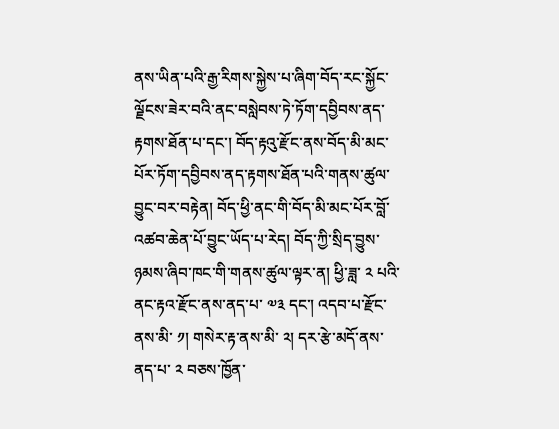ནས་ཡིན་པའི་རྒྱ་རིགས་སྐྱེས་པ་ཞིག་བོད་རང་སྐྱོང་ལྗོངས་ཟེར་བའི་ནང་བསླེབས་ཏེ་ཏོག་དབྱིབས་ནད་རྟགས་ཐོན་པ་དང་། བོད་རྟའུ་རྫོང་ནས་བོད་མི་མང་པོར་ཏོག་དབྱིབས་ནད་རྟགས་ཐོན་པའི་གནས་ཚུལ་བྱུང་བར་བརྟེན། བོད་ཕྱི་ནང་གི་བོད་མི་མང་པོར་བློ་འཚབ་ཆེན་པོ་བྱུང་ཡོད་པ་རེད། བོད་ཀྱི་སྲིད་བྱུས་ཉམས་ཞིབ་ཁང་གི་གནས་ཚུལ་ལྟར་ན། ཕྱི་ཟླ་ ༢ པའི་ནང་རྟའ་རྫོང་ནས་ནད་པ་ ༧༣ དང་། འདབ་པ་རྫོང་ནས་མི་ ༡། གསེར་རྟ་ནས་མི་ ༢། དར་རྩེ་མདོ་ནས་ནད་པ་ ༢ བཅས་ཁྱོན་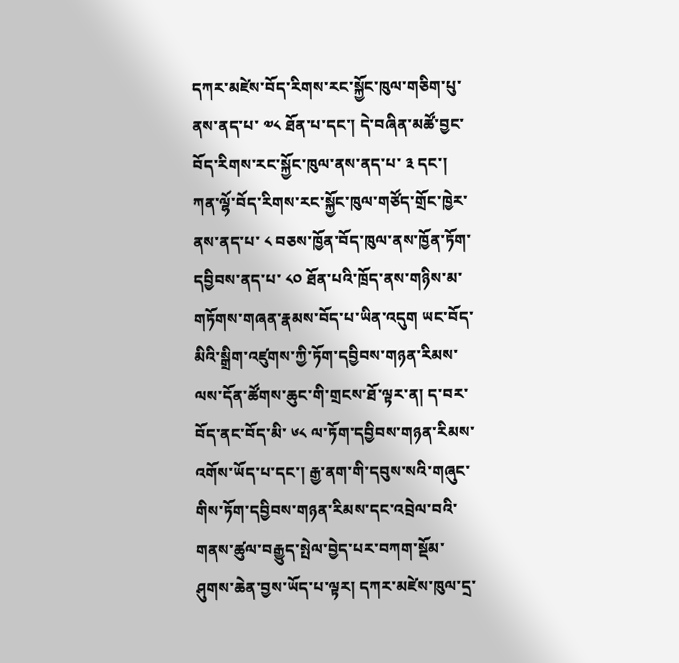དཀར་མཛེས་བོད་རིགས་རང་སྐྱོང་ཁུལ་གཅིག་པུ་ནས་ནད་པ་ ༧༨ ཐོན་པ་དང་། དེ་བཞིན་མཚོ་བྱང་བོད་རིགས་རང་སྐྱོང་ཁུལ་ནས་ནད་པ་ ༣ དང་། ཀན་ལྷོ་བོད་རིགས་རང་སྐྱོང་ཁུལ་གཙོད་གྲོང་ཁྱེར་ནས་ནད་པ་ ༨ བཅས་ཁྱོན་བོད་ཁུལ་ནས་ཁྱོན་ཏོག་དབྱིབས་ནད་པ་ ༨༠ ཐོན་པའི་ཁྲོད་ནས་གཉིས་མ་གཏོགས་གཞན་རྣམས་བོད་པ་ཡིན་འདུག ཡང་བོད་མིའི་སྒྲིག་འཛུགས་ཀྱི་ཏོག་དབྱིབས་གཉན་རིམས་ལས་དོན་ཚོགས་ཆུང་གི་གྲངས་ཐོ་ལྟར་ན། ད་བར་བོད་ནང་བོད་མི་ ༦༨ ལ་ཏོག་དབྱིབས་གཉན་རིམས་འགོས་ཡོད་པ་དང་། རྒྱ་ནག་གི་དབུས་སའི་གཞུང་གིས་ཏོག་དབྱིབས་གཉན་རིམས་དང་འབྲེལ་བའི་གནས་ཚུལ་བརྒྱུད་སྤེལ་བྱེད་པར་བཀག་སྡོམ་ཤུགས་ཆེན་བྱས་ཡོད་པ་ལྟར། དཀར་མཛེས་ཁུལ་དྲ་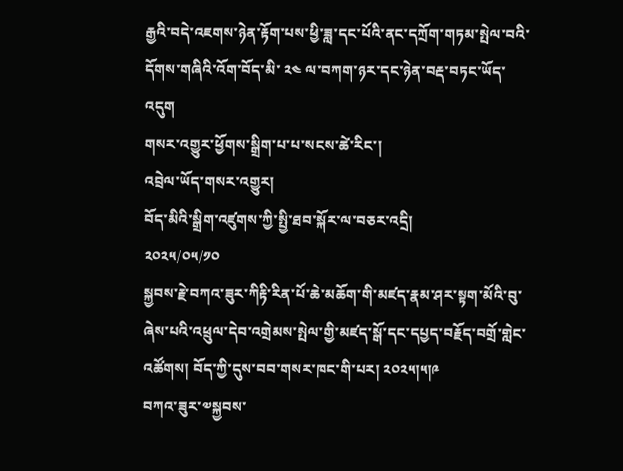རྒྱའི་བདེ་འཇགས་ཉེན་རྟོག་པས་ཕྱི་ཟླ་དང་པོའི་ནང་དཀྲོག་གཏམ་སྤེལ་བའི་དོགས་གཞིའི་འོག་བོད་མི་ ༢༤ ལ་བཀག་ཉར་དང་ཉེན་བརྡ་བཏང་ཡོད་འདུག
གསར་འགྱུར་ཕྱོགས་སྒྲིག་པ་པ་སངས་ཚེ་རིང་།
འབྲེལ་ཡོད་གསར་འགྱུར།
བོད་མིའི་སྒྲིག་འཛུགས་ཀྱི་སྤྱི་ཐབ་སྐོར་ལ་བཅར་འདྲི།
༢༠༢༥/༠༥/༡༠
སྐྱབས་རྗེ་བཀའ་ཟུར་ཀིརྟི་རིན་པོ་ཆེ་མཆོག་གི་མཛད་རྣམ་ཤར་སྟག་མོའི་བུ་ཞེས་པའི་འཕྲུལ་དེབ་འགྲེམས་སྤེལ་གྱི་མཛད་སྒོ་དང་དཔྱད་བརྗོད་བགྲོ་གླེང་འཚོགས། བོད་ཀྱི་དུས་བབ་གསར་ཁང་གི་པར། ༢༠༢༥།༥།༩
བཀའ་ཟུར་༧སྐྱབས་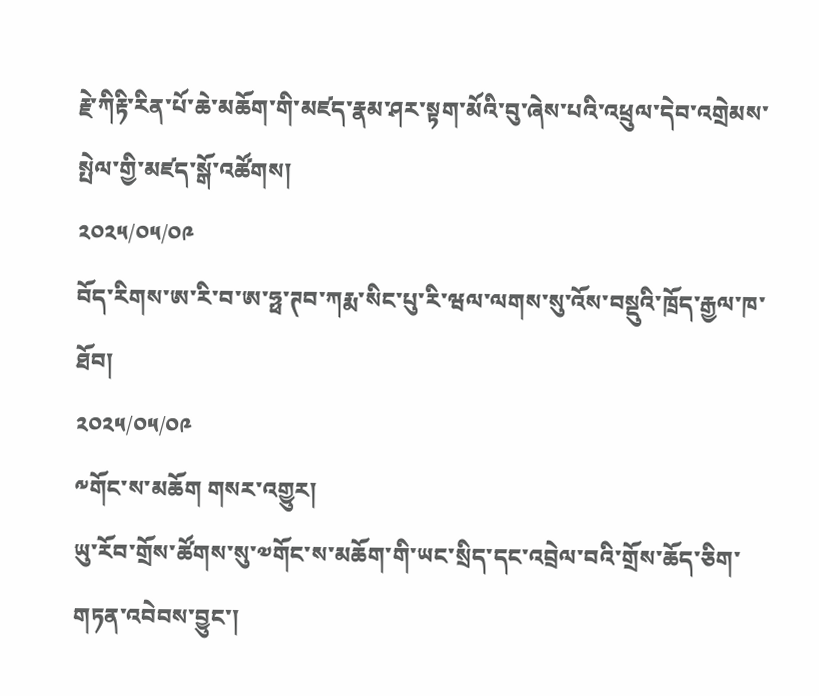རྗེ་ཀིརྟི་རིན་པོ་ཆེ་མཆོག་གི་མཛད་རྣམ་ཤར་སྟག་མོའི་བུ་ཞེས་པའི་འཕྲུལ་དེབ་འགྲེམས་སྤེལ་གྱི་མཛད་སྒོ་འཚོགས།
༢༠༢༥/༠༥/༠༩
བོད་རིགས་ཨ་རི་བ་ཨ་ཧྥ་ཊབ་ཀརྨ་སིང་པུ་རི་ཝལ་ལགས་སུ་འོས་བསྡུའི་ཁྲོད་རྒྱལ་ཁ་ཐོབ།
༢༠༢༥/༠༥/༠༩
༸གོང་ས་མཆོག གསར་འགྱུར།
ཡུ་རོབ་གྲོས་ཚོགས་སུ་༧གོང་ས་མཆོག་གི་ཡང་སྲིད་དང་འབྲེལ་བའི་གྲོས་ཆོད་ཅིག་གཏན་འབེབས་བྱུང་།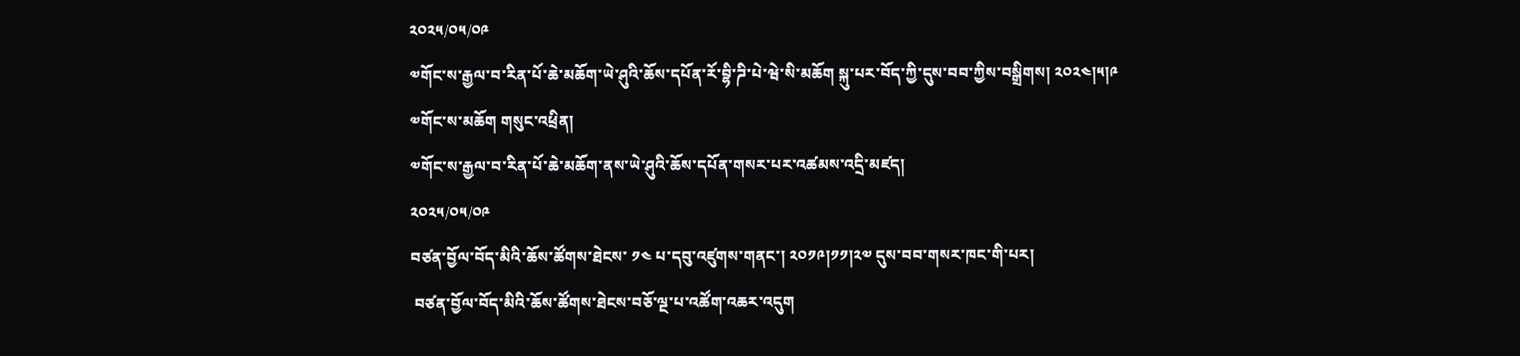༢༠༢༥/༠༥/༠༩
༧གོང་ས་རྒྱལ་བ་རིན་པོ་ཆེ་མཆོག་ཡེ་ཤུའི་ཆོས་དཔོན་རོ་བྷི་ཌི་པེ་ཝེ་སི་མཆོག སྐུ་པར་བོད་ཀྱི་དུས་བབ་ཀྱིས་བསྒྲིགས། ༢༠༢༤།༥།༩
༧གོང་ས་མཆོག གསུང་འཕྲིན།
༧གོང་ས་རྒྱལ་བ་རིན་པོ་ཆེ་མཆོག་ནས་ཡེ་ཤུའི་ཆོས་དཔོན་གསར་པར་འཚམས་འདྲི་མཛད།
༢༠༢༥/༠༥/༠༩
བཙན་བྱོལ་བོད་མིའི་ཆོས་ཚོགས་ཐེངས་ ༡༤ པ་དབུ་འཛུགས་གནང་། ༢༠༡༩།༡༡།༢༧ དུས་བབ་གསར་ཁང་གི་པར།
 བཙན་བྱོལ་བོད་མིའི་ཆོས་ཚོགས་ཐེངས་བཅོ་ལྔ་པ་འཚོག་འཆར་འདུག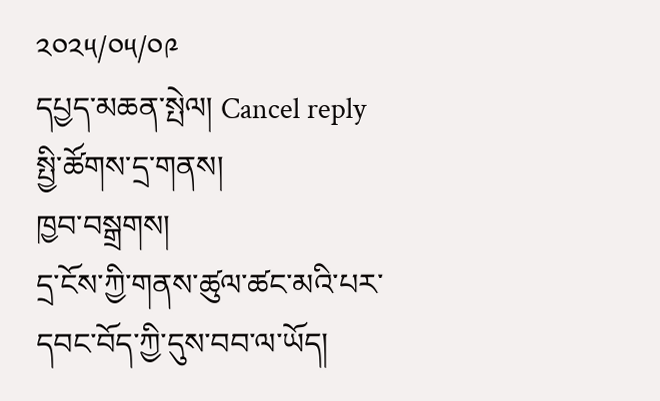༢༠༢༥/༠༥/༠༩
དཔྱད་མཆན་སྤེལ། Cancel reply
སྤྱི་ཚོགས་དྲ་གནས།
ཁྱབ་བསྒྲགས།
དྲ་ངོས་ཀྱི་གནས་ཚུལ་ཚང་མའི་པར་དབང་བོད་ཀྱི་དུས་བབ་ལ་ཡོད།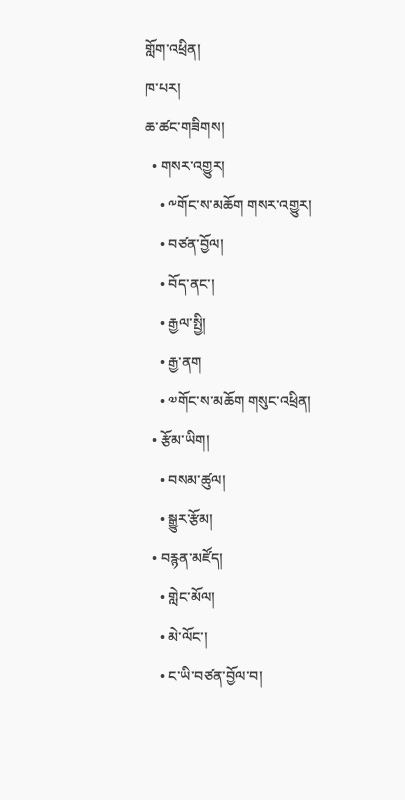གློག་འཕྲིན།
ཁ་པར།
ཆ་ཚང་གཟིགས།
  • གསར་འགྱུར།
    • ༸གོང་ས་མཆོག གསར་འགྱུར།
    • བཙན་བྱོལ།
    • བོད་ནང་།
    • རྒྱལ་སྤྱི།
    • རྒྱ་ནག
    • ༧གོང་ས་མཆོག གསུང་འཕྲིན།
  • རྩོམ་ཡིག།
    • བསམ་ཚུལ།
    • སྒྱུར་རྩོམ།
  • བརྙན་མཛོད།
    • གླེང་མོལ།
    • མེ་ལོང་།
    • ང་ཡི་བཙན་བྱོལ་བ།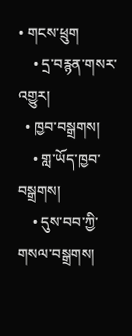• གངས་ཕྲུག
    • དྲ་བརྙན་གསར་འགྱུར།
  • ཁྱབ་བསྒྲགས།
    • གླ་ཡོད་ཁྱབ་བསྒྲགས།
    • དུས་བབ་ཀྱི་གསལ་བསྒྲགས།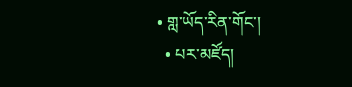• གླ་ཡོད་རིན་གོང་།
  • པར་མཛོད།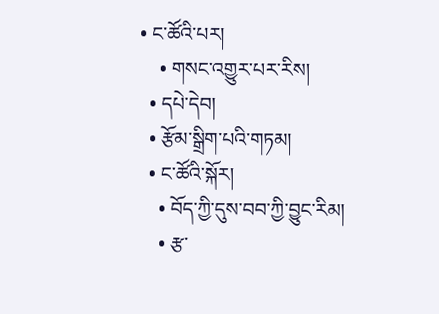• ང་ཚོའི་པར།
    • གསང་འགྱུར་པར་རིས།
  • དཔེ་དེབ།
  • རྩོམ་སྒྲིག་པའི་གཏམ།
  • ང་ཚོའི་སྐོར།
    • བོད་ཀྱི་དུས་བབ་ཀྱི་བྱུང་རིམ།
    • རྩ་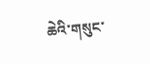ཆེའི་གསུང་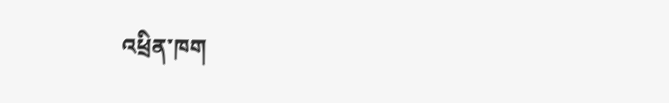འཕྲིན་ཁག